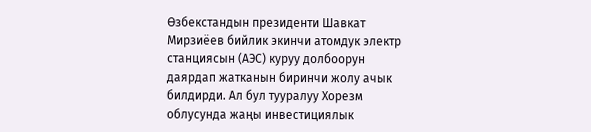Өзбекстандын президенти Шавкат Мирзиёев бийлик экинчи атомдук электр станциясын (АЭС) куруу долбоорун даярдап жатканын биринчи жолу ачык билдирди. Ал бул тууралуу Хорезм облусунда жаңы инвестициялык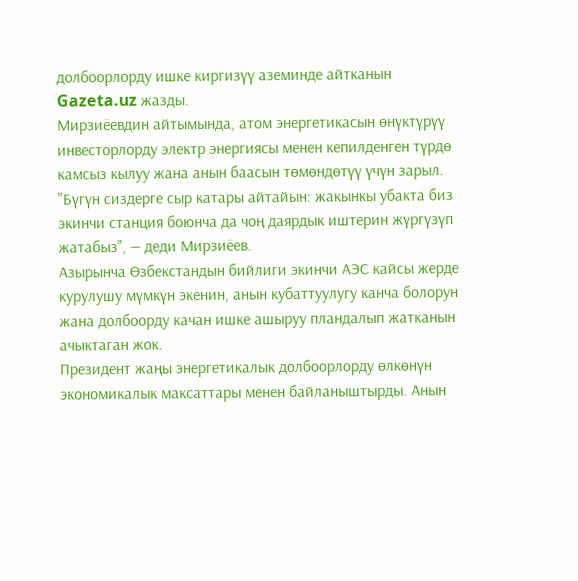долбоорлорду ишке киргизүү аземинде айтканын Gazeta.uz жазды.
Мирзиёевдин айтымында, атом энергетикасын өнүктүрүү инвесторлорду электр энергиясы менен кепилденген түрдө камсыз кылуу жана анын баасын төмөндөтүү үчүн зарыл.
"Бүгүн сиздерге сыр катары айтайын: жакынкы убакта биз экинчи станция боюнча да чоң даярдык иштерин жүргүзүп жатабыз", — деди Мирзиёев.
Азырынча Өзбекстандын бийлиги экинчи АЭС кайсы жерде курулушу мүмкүн экенин, анын кубаттуулугу канча болорун жана долбоорду качан ишке ашыруу пландалып жатканын ачыктаган жок.
Президент жаңы энергетикалык долбоорлорду өлкөнүн экономикалык максаттары менен байланыштырды. Анын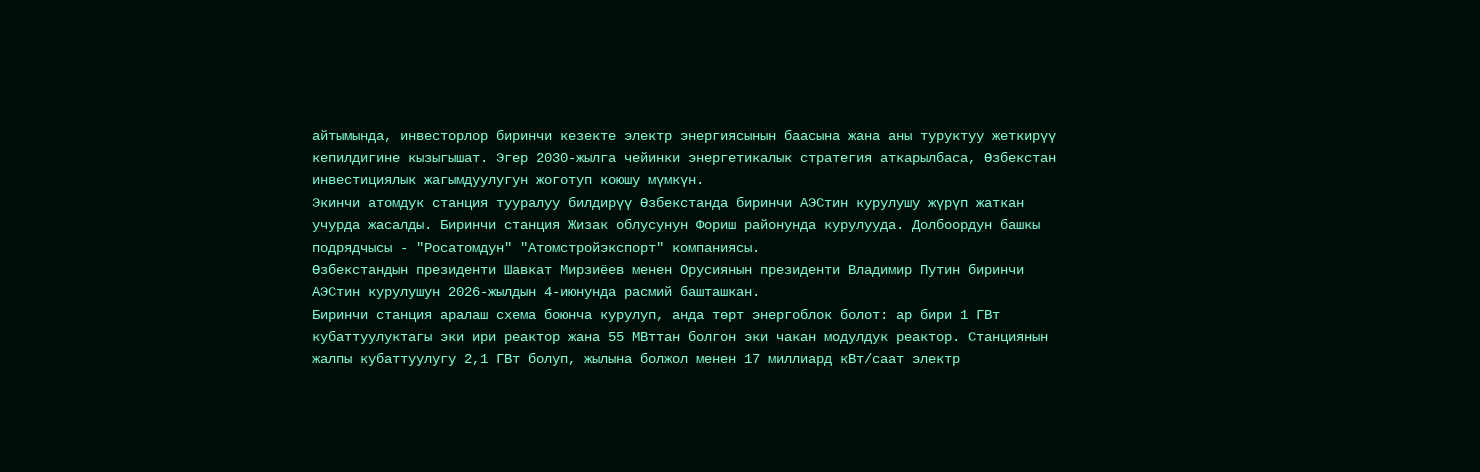айтымында, инвесторлор биринчи кезекте электр энергиясынын баасына жана аны туруктуу жеткирүү кепилдигине кызыгышат. Эгер 2030-жылга чейинки энергетикалык стратегия аткарылбаса, Өзбекстан инвестициялык жагымдуулугун жоготуп коюшу мүмкүн.
Экинчи атомдук станция тууралуу билдирүү Өзбекстанда биринчи АЭСтин курулушу жүрүп жаткан учурда жасалды. Биринчи станция Жизак облусунун Фориш районунда курулууда. Долбоордун башкы подрядчысы - "Росатомдун" "Атомстройэкспорт" компаниясы.
Өзбекстандын президенти Шавкат Мирзиёев менен Орусиянын президенти Владимир Путин биринчи АЭСтин курулушун 2026-жылдын 4-июнунда расмий башташкан.
Биринчи станция аралаш схема боюнча курулуп, анда төрт энергоблок болот: ар бири 1 ГВт кубаттуулуктагы эки ири реактор жана 55 МВттан болгон эки чакан модулдук реактор. Станциянын жалпы кубаттуулугу 2,1 ГВт болуп, жылына болжол менен 17 миллиард кВт/саат электр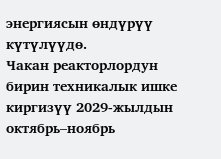энергиясын өндүрүү күтүлүүдө.
Чакан реакторлордун бирин техникалык ишке киргизүү 2029-жылдын октябрь–ноябрь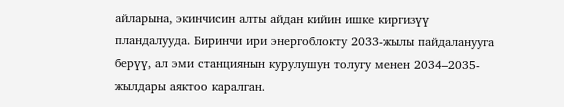айларына, экинчисин алты айдан кийин ишке киргизүү пландалууда. Биринчи ири энергоблокту 2033-жылы пайдаланууга берүү, ал эми станциянын курулушун толугу менен 2034–2035-жылдары аяктоо каралган.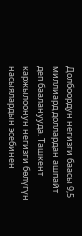Долбоордун негизги баасы 9,5 миллиард доллардан ашпайт деп бааланууда. Ташкент каржылоонун негизги бөлүгүн насыялардын эсебинен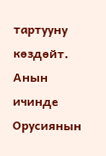тартууну көздөйт. Анын ичинде Орусиянын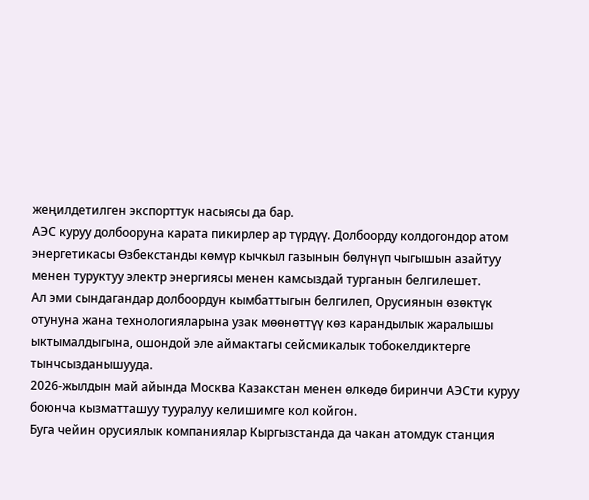жеңилдетилген экспорттук насыясы да бар.
АЭС куруу долбооруна карата пикирлер ар түрдүү. Долбоорду колдогондор атом энергетикасы Өзбекстанды көмүр кычкыл газынын бөлүнүп чыгышын азайтуу менен туруктуу электр энергиясы менен камсыздай турганын белгилешет.
Ал эми сындагандар долбоордун кымбаттыгын белгилеп, Орусиянын өзөктүк отунуна жана технологияларына узак мөөнөттүү көз карандылык жаралышы ыктымалдыгына, ошондой эле аймактагы сейсмикалык тобокелдиктерге тынчсызданышууда.
2026-жылдын май айында Москва Казакстан менен өлкөдө биринчи АЭСти куруу боюнча кызматташуу тууралуу келишимге кол койгон.
Буга чейин орусиялык компаниялар Кыргызстанда да чакан атомдук станция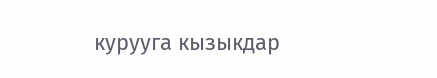курууга кызыкдар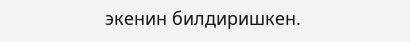экенин билдиришкен.